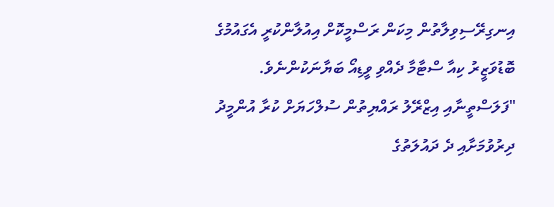އިނގިރޭސިވިލާތުން މިކަން ރަސްމީކޮށް އިއުލާންކުރީ އެގައުމުގެ ބޮޑުވަޒީރު ކިއާ ސްޓާމާ ދެއްވި ވީޑިއޯ ބަޔާނަކުންނެވެ.
"ފަލަސްތީނާއި އިޒްރޭލު ރައްޔިތުން ސުލްހަޔަށް ކުރާ އުންމީދު ދިރުވުމަށާއި ދެ ދައުލަތުގެ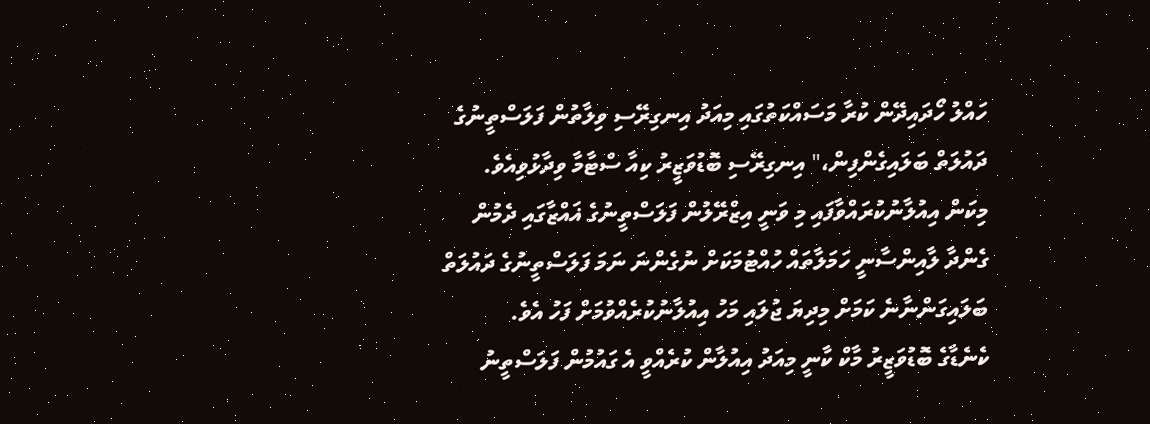ހައްލު ހޯދައިދޭން ކުރާ މަސައްކަތުގައި މިއަދު އިނގިރޭސި ވިލާތުން ފަލަސްތީނުގެ ދައުލަތް ބަލައިގެންފިން،" އިނގިރޭސި ބޮޑުވަޒީރު ކިއާ ސްޓާމާ ވިދާޅުވިއެވެ.
މިކަން އިއުލާނުކުރައްވާފައި މި ވަނީ އިޒްރޭލުން ފަލަސްތީނުގެ ޣައްޒާގައި ދެމުން ގެންދާ ލާއިންސާނީ ހަމަލާތައް ހުއްޓުމަކަށް ނުގެންނަ ނަމަ ފަލަސްތީނުގެ ދައުލަތް ބަލައިގަންނާނެ ކަމަށް މިދިޔަ ޖުލައި މަހު އިއުލާނުކުރެއްވުމަށް ފަހު އެވެ.
ކެނެޑާގެ ބޮޑުވަޒީރު މާކް ކާނީ މިއަދު އިއުލާން ކުރެއްވީ އެ ގައުމުން ފަލަސްތީނު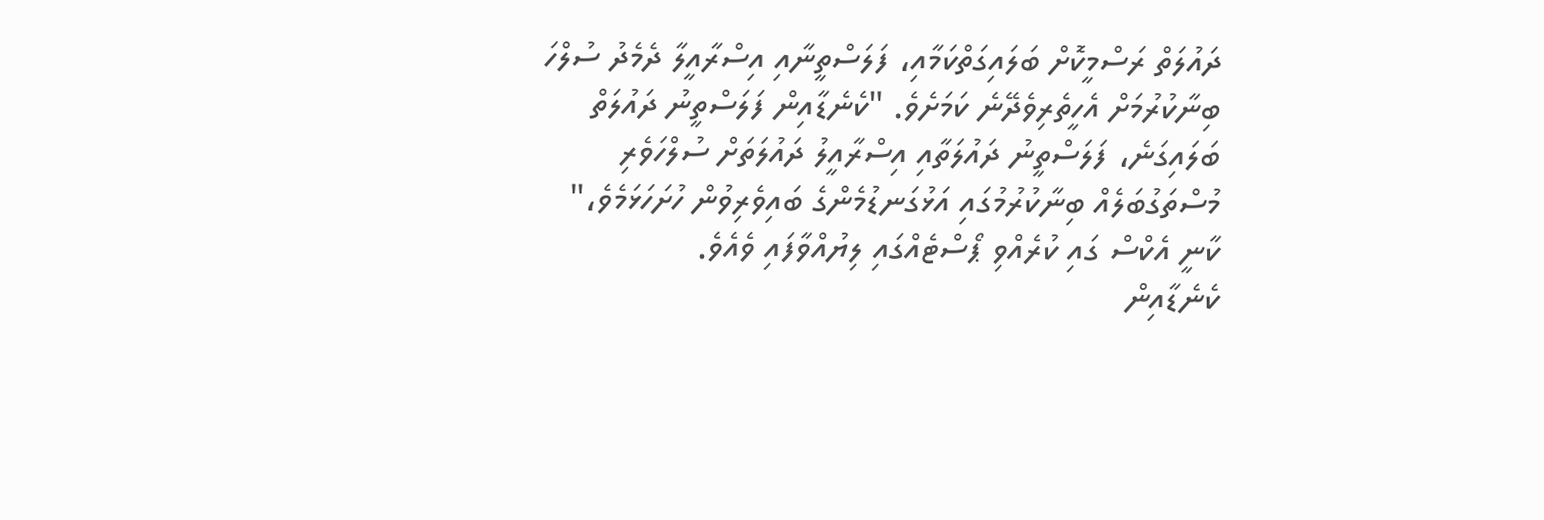ދައުލަތް ރަސްމީކޮށް ބަލައިގަތްކަމާއި، ފަލަސްތީނާއި އިސްރާއީލާ ދެމެދު ސުލްހަ ބިނާކުރުމަށް އެހީތެރިވެދޭނެ ކަމަށެވެ. "ކެނެޑާއިން ފަލަސްތީނު ދައުލަތް ބަލައިގަނެ، ފަލަސްތީނު ދައުލަތާއި އިސްރާއީލު ދައުލަތަށް ސުލްހަވެރި މުސްތަގުބަލެއް ބިނާކުރުމުގައި އަޅުގަނޑުމެންގެ ބައިވެރިވުން ހުށަހަޅަމެވެ،" ކާނީ އެކްސް ގައި ކުރެއްވި ޕޯސްޓެއްގައި ލިޔުއްވާފައި ވެއެވެ.
ކެނެޑާއިން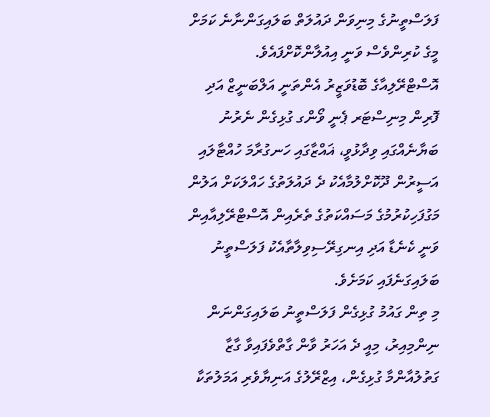ފަލަސްތީނުގެ މިނިވަން ދައުލަތް ބަލައިގަންނާނެ ކަމަށް މީގެ ކުރިންވެސް ވަނީ އިއުލާންކޮށްފައެވެ.
އޮސްޓްރޭލިއާގެ ބޮޑުވަޒީރު އެންތަނީ އަލްބަނީޒް އަދި ފޮރިން މިނިސްޓަރ ޕެނީ ވޯންގ ގުޅިގެން ނެރުނު ބަޔާނެއްގައި ވިދާޅުވީ، ޣައްޒާގައި ހަނގުރާމަ ހުއްޓާލައި އަސީރުން ދޫކޮށްލުމާއެކު ދެ ދައުލަތުގެ ހައްލަކަށް އަލުން މަގުފަހިކުރުމުގެ މަސައްކަތުގެ ތެރެއިން އޮސްޓްރޭލިއާއިން ވަނީ ކެނެޑާ އަދި އިނގިރޭސިވިލާތާއެކު ފަލަސްތީނު ބަލައިގަނެފައި ކަމަށެވެ.
މި ތިން ގައުމު ގުޅިގެން ފަލަސްތީނު ބަލައިގަންނަން ނިންމިއިރު، މިއީ ދެ އަހަރު ވާން ގާތްވެފައިވާ ގާޒާ ގަތުލުއާންމާ ގުޅިގެން، އިޒްރޭލުގެ އަނިޔާވެރި އަމަލުތަކާ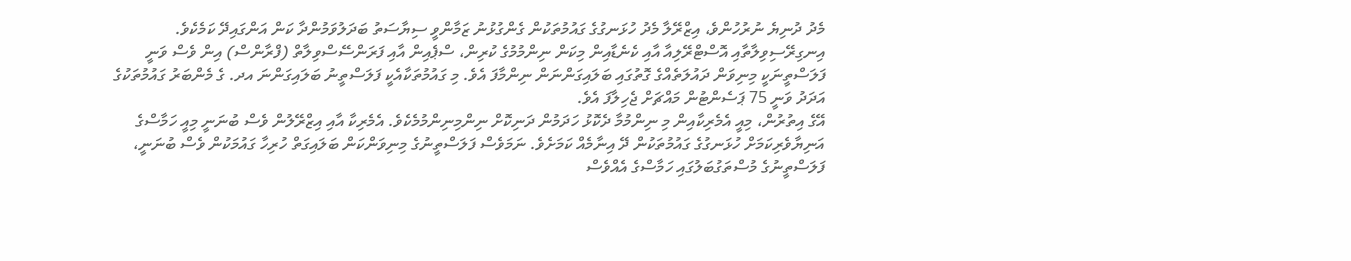މެދު ދުނިޔެ ނުރުހުންވެ، އިޒްރޭލާ މެދު ހުޅަނގުގެ ގައުމުތަކުން ގެންގުޅުނު ޒަމާންވީ ސިޔާސަތު ބަދަލުވަމުންދާ ކަން އަންގައިދޭ ކަމެކެވެ.
އިނގިރޭސިވިލާތާއި އޮސްޓްރޭލިއާ އާއި ކެނެޑާއިން މިކަން ނިންމުމުގެ ކުރިން، ސްޕެއިން އާއި ފަރަންސޭސްވިލާތް (ފްރާންސް) އިން ވެސް ވަނީ ފަލަސްތީނަކީ މިނިވަން ދައުލަތެއްގެ ގޮތުގައި ބަލައިގަންނަން ނިންމާފަ އެވެ. މި ގައުމުތަކާއެކީ ފަލަސްތީނު ބަލައިގަންނަ އދ. ގެ މެންބަރު ގައުމުތަކުގެ އަދަދު ވަނީ 75 ޕަސެންޓުން މައްޗަށް ޖެހިލާފަ އެވެ.
އޭގެ އިތުރުން، މިއީ އެމެރިކާއިން މި ނިންމުމާ ދެކޮޅު ހަދަމުން ދަނިކޮށް ނިންމިނިންމުމެކެވެ. އެމެރިކާ އާއި އިޒްރޭލުން ވެސް ބުނަނީ މިއީ ހަމާސްގެ އަނިޔާވެރިކަމަށް ހުޅަނގުގެ ގައުމުތަކުން ދޭ އިނާމެއް ކަމަށެވެ. ނަމަވެސް ފަލަސްތީނުގެ މިނިވަންކަން ބަލައިގަތް ހުރިހާ ގައުމަކުން ވެސް ބުނަނީ، ފަލަސްތީނުގެ މުސްތަގުބަލުގައި ހަމާސްގެ އެއްވެސް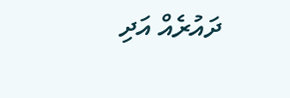ދައުރެއް އަދި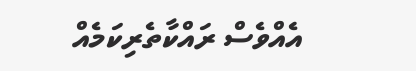އެއްވެސް ރައްކާތެރިކަމެއް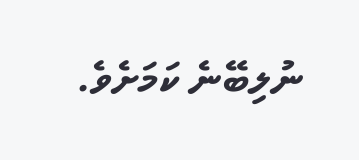ނުލިބޭނެ ކަމަށެވެ.